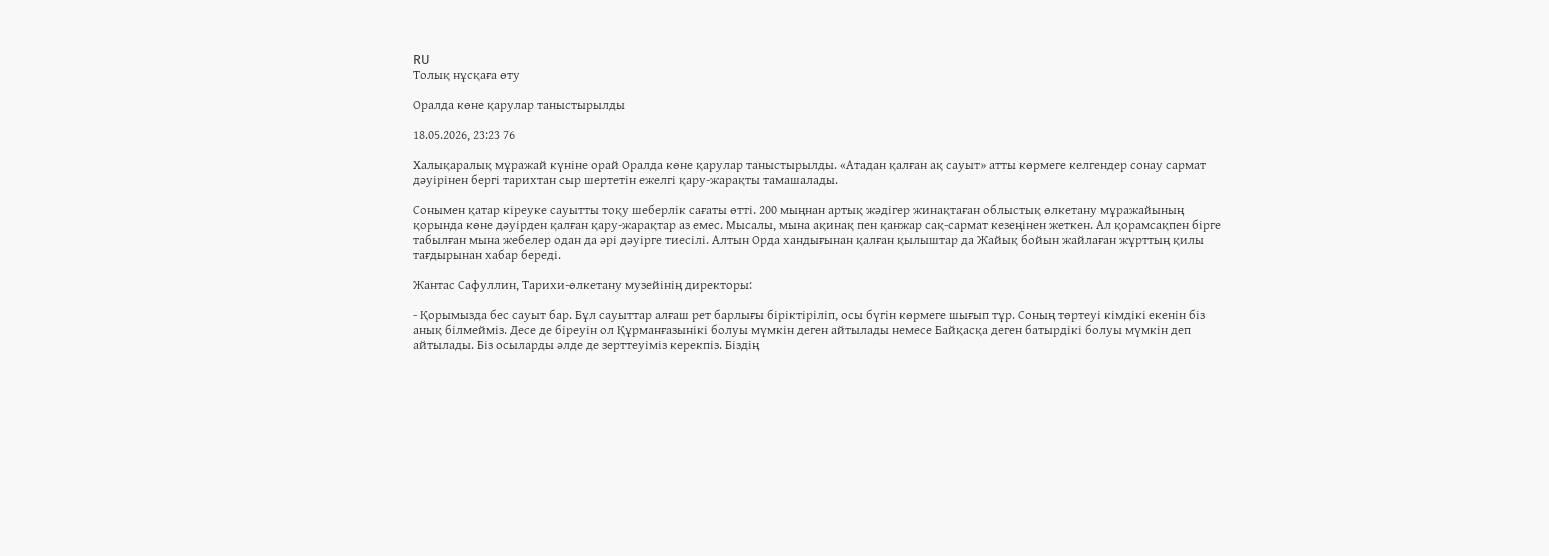RU
Толық нұсқаға өту

Оралда көне қарулар таныстырылды

18.05.2026, 23:23 76

Халықаралық мұражай күніне орай Оралда көне қарулар таныстырылды. «Атадан қалған ақ сауыт» атты көрмеге келгендер сонау сармат дәуірінен бергі тарихтан сыр шертетін ежелгі қару-жарақты тамашалады.

Сонымен қатар кіреуке сауытты тоқу шеберлік сағаты өтті. 200 мыңнан артық жәдігер жинақтаған облыстық өлкетану мұражайының қорында көне дәуірден қалған қару-жарақтар аз емес. Мысалы, мына ақинақ пен қанжар сақ-сармат кезеңінен жеткен. Ал қорамсақпен бірге табылған мына жебелер одан да әрі дәуірге тиесілі. Алтын Орда хандығынан қалған қылыштар да Жайық бойын жайлаған жұрттың қилы тағдырынан хабар береді.

Жантас Сафуллин, Тарихи-өлкетану музейінің директоры:

- Қорымызда бес сауыт бар. Бұл сауыттар алғаш рет барлығы біріктіріліп, осы бүгін көрмеге шығып тұр. Соның төртеуі кімдікі екенін біз анық білмейміз. Десе де біреуін ол Құрманғазынікі болуы мүмкін деген айтылады немесе Байқасқа деген батырдікі болуы мүмкін деп айтылады. Біз осыларды әлде де зерттеуіміз керекпіз. Біздің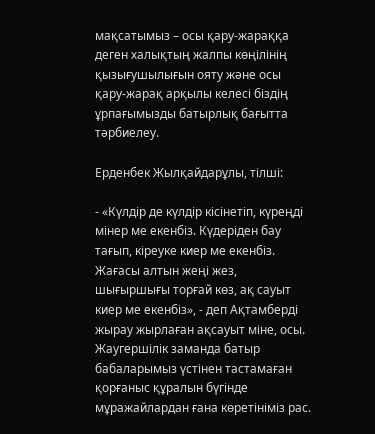мақсатымыз – осы қару-жараққа деген халықтың жалпы көңілінің қызығушылығын ояту және осы қару-жарақ арқылы келесі біздің ұрпағымызды батырлық бағытта тәрбиелеу.

Ерденбек Жылқайдарұлы, тілші:

- «Күлдір де күлдір кісінетіп, күреңді мінер ме екенбіз. Күдеріден бау тағып, кіреуке киер ме екенбіз. Жағасы алтын жеңі жез, шығыршығы торғай көз, ақ сауыт киер ме екенбіз», - деп Ақтамберді жырау жырлаған ақсауыт міне, осы. Жаугершілік заманда батыр бабаларымыз үстінен тастамаған қорғаныс құралын бүгінде мұражайлардан ғана көретініміз рас.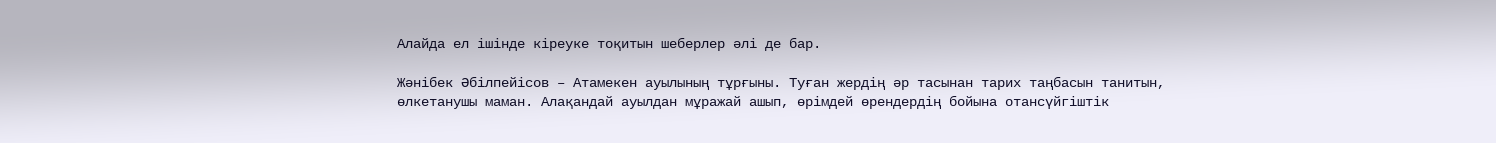Алайда ел ішінде кіреуке тоқитын шеберлер әлі де бар.

Жәнібек Әбілпейісов – Атамекен ауылының тұрғыны. Туған жердің әр тасынан тарих таңбасын танитын, өлкетанушы маман. Алақандай ауылдан мұражай ашып, өрімдей өрендердің бойына отансүйгіштік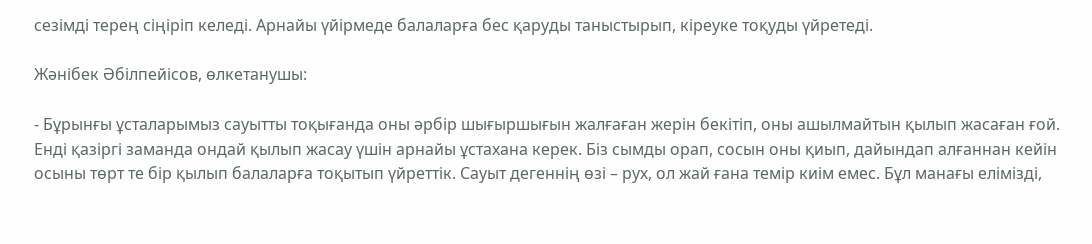сезімді терең сіңіріп келеді. Арнайы үйірмеде балаларға бес қаруды таныстырып, кіреуке тоқуды үйретеді.

Жәнібек Әбілпейісов, өлкетанушы:

- Бұрынғы ұсталарымыз сауытты тоқығанда оны әрбір шығыршығын жалғаған жерін бекітіп, оны ашылмайтын қылып жасаған ғой. Енді қазіргі заманда ондай қылып жасау үшін арнайы ұстахана керек. Біз сымды орап, сосын оны қиып, дайындап алғаннан кейін осыны төрт те бір қылып балаларға тоқытып үйреттік. Сауыт дегеннің өзі – рух, ол жай ғана темір киім емес. Бұл манағы елімізді,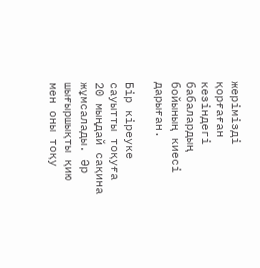жерімізді қорғаған кезіндегі бабалардың бойының киесі дарыған.

Бір кіреуке сауытты тоқуға 20 мыңдай сақина жұмсалады. Әр шығыршықты қию мен оны тоқу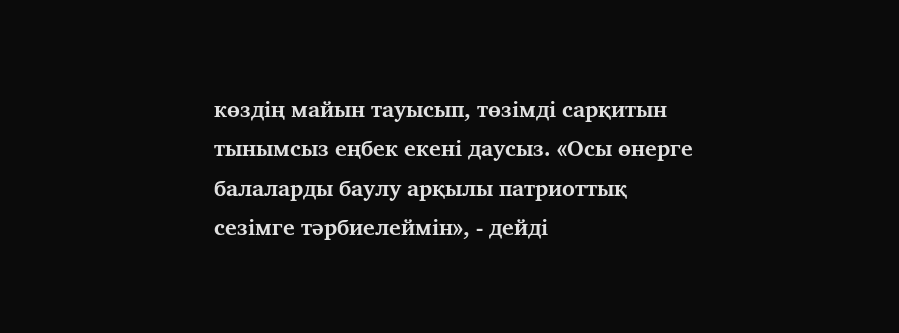көздің майын тауысып, төзімді сарқитын тынымсыз еңбек екені даусыз. «Осы өнерге балаларды баулу арқылы патриоттық сезімге тәрбиелеймін», - дейді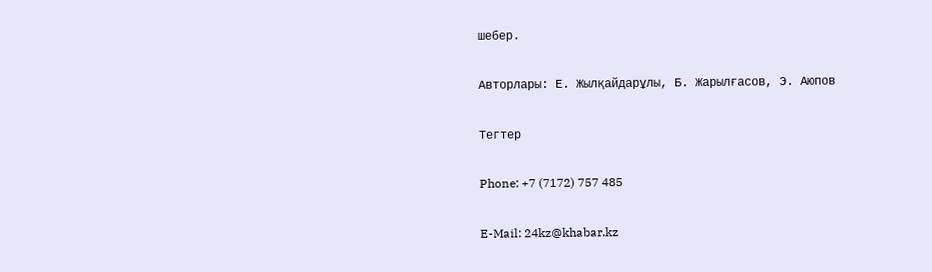шебер.

Авторлары: Е. Жылқайдарұлы, Б. Жарылғасов, Э. Аюпов

Тегтер

Phone: +7 (7172) 757 485

E-Mail: 24kz@khabar.kz